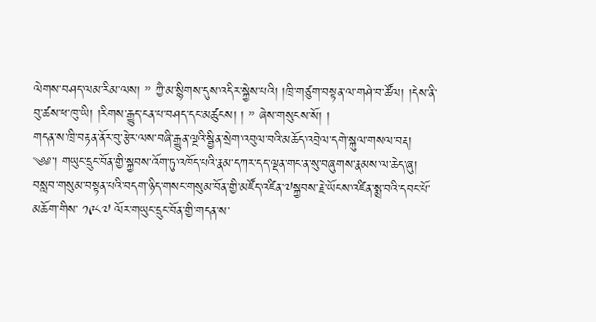ལེགས་བཤད་ལམ་རིམ་ལས། ” ཀྱཻ་མ་སྙིགས་དུས་འདིར་སྐྱེས་པའི། །ཁྲི་གཙུག་བསྟན་ལ་གཤེ་བ་ཚོལ། །དེས་ནི་བུ་ཚས་ཕ་ཁུ་ཡི། །རིགས་རྒྱུད་ངན་པ་བཤད་དང་མཚུངས། ། ” ཞེས་གསུངས་སོ། །
གདན་ས་ཁྲི་བརྟན་ནོར་བུ་རྩེར་ལས་བཞི་རྒྱུན་ལྔའི་སྦྱིན་སྲེག་འབུལ་བའི་མཆོད་འབྲེལ་དགེ་སྐུལ་གསལ་བརྡ།
༄༅་། གཡུང་དྲུང་བོན་གྱི་སྐྱབས་འོག་ཏུ་འཁོད་པའི་རྣམ་དཀར་དད་ལྡན་གང་ན་སུ་བཞུགས་རྣམས་ལ་ཆེད་ཞུ།
བསླབ་གསུམ་བསྟན་པའི་བདག་ཉིད་གསང་གསུམ་བོན་གྱི་མཛོད་འཛིན་༧སྐྱབས་རྗེ་ཡོངས་འཛིན་སྨྲ་བའི་དབང་པོ་མཆོག་གིས་ ༡༩༨༧ ལོར་གཡུང་དྲུང་བོན་གྱི་གདན་ས་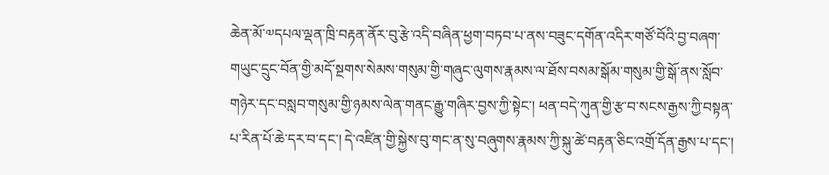ཆེན་མོ་༧དཔལ་ལྡན་ཁྲི་བརྟན་ནོར་བུ་རྩེ་འདི་བཞིན་ཕྱག་བཏབ་པ་ནས་བཟུང་དགོན་འདིར་གཙོ་བོའི་བྱ་བཞག་གཡུང་དྲུང་བོན་གྱི་མདོ་སྔགས་སེམས་གསུམ་གྱི་གཞུང་ལུགས་རྣམས་ལ་ཐོས་བསམ་སྒོམ་གསུམ་གྱི་སྒོ་ནས་སློབ་གཉེར་དང་བསླབ་གསུམ་གྱི་ཉམས་ལེན་གནང་རྒྱུ་གཞིར་བྱས་ཀྱི་སྟེང་། ཕན་བདེ་ཀུན་གྱི་རྩ་བ་སངས་རྒྱས་ཀྱི་བསྟན་པ་རིན་པོ་ཆེ་དར་བ་དང་། དེ་འཛིན་གྱི་སྐྱེས་བུ་གང་ན་སུ་བཞུགས་རྣམས་ཀྱི་སྐུ་ཚེ་བརྟན་ཅིང་འགྲོ་དོན་རྒྱས་པ་དང་།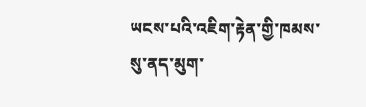ཡངས་པའི་འཇིག་རྟེན་གྱི་ཁམས་སུ་ནད་མུག་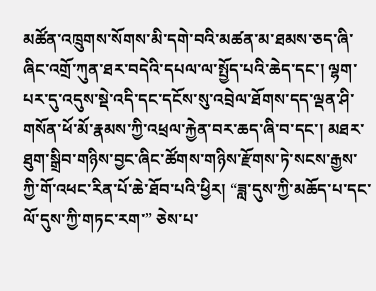མཚོན་འཁྲུགས་སོགས་མི་དགེ་བའི་མཚན་མ་ཐམས་ཅད་ཞི་ཞིང་འགྲོ་ཀུན་ཐར་བདེའི་དཔལ་ལ་སྤྱོད་པའི་ཆེད་དང་། ལྷག་པར་དུ་འདུས་སྡེ་འདི་དང་དངོས་སུ་འབྲེལ་ཐོགས་དད་ལྡན་ཤི་གསོན་ཕོ་མོ་རྣམས་ཀྱི་འཕྲལ་རྐྱེན་བར་ཆད་ཞི་བ་དང་། མཐར་ཐུག་སྒྲིབ་གཉིས་བྱང་ཞིང་ཚོགས་གཉིས་རྫོགས་ཏེ་སངས་རྒྱས་ཀྱི་གོ་འཕང་རིན་པོ་ཆེ་ཐོབ་པའི་ཕྱིར། “ཟླ་དུས་ཀྱི་མཆོད་པ་དང་ལོ་དུས་ཀྱི་གཏང་རག་” ཅེས་པ་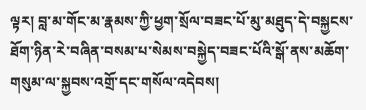ལྟར། བླ་མ་གོང་མ་རྣམས་ཀྱི་ཕྱག་སྲོལ་བཟང་པོ་མུ་མཐུད་དེ་བསྐྱངས་ཐོག་ཉིན་རེ་བཞིན་བསམ་པ་སེམས་བསྐྱེད་བཟང་པོའི་སྒོ་ནས་མཆོག་གསུམ་ལ་སྐྱབས་འགྲོ་དང་གསོལ་འདེབས།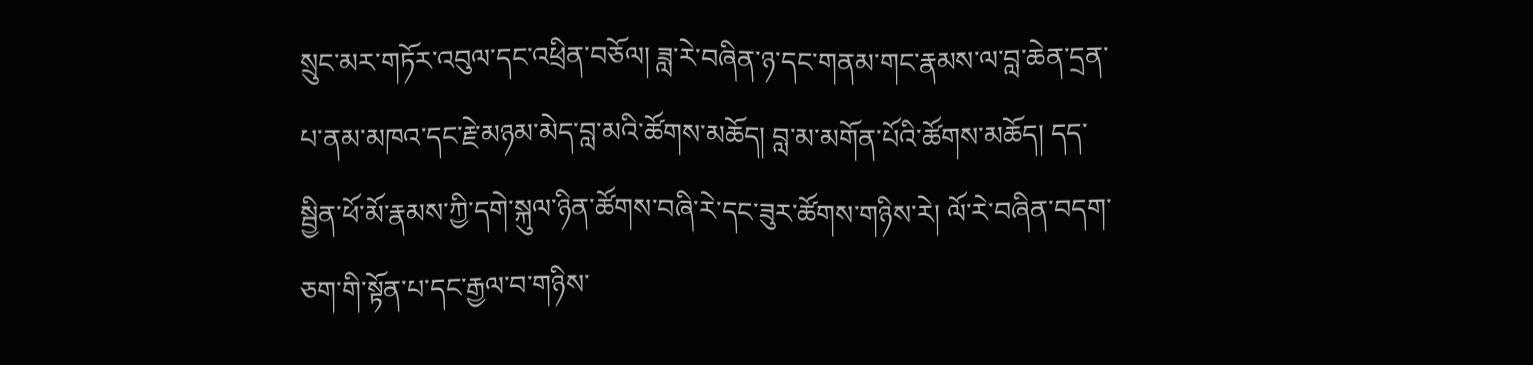སྲུང་མར་གཏོར་འབུལ་དང་འཕྲིན་བཅོལ། ཟླ་རེ་བཞིན་ཉ་དང་གནམ་གང་རྣམས་ལ་བླ་ཆེན་དྲན་པ་ནམ་མཁའ་དང་རྗེ་མཉམ་མེད་བླ་མའི་ཚོགས་མཆོད། བླ་མ་མགོན་པོའི་ཚོགས་མཆོད། དད་སྦྱིན་ཕོ་མོ་རྣམས་ཀྱི་དགེ་སྐུལ་ཉིན་ཚོགས་བཞི་རེ་དང་ཟུར་ཚོགས་གཉིས་རེ། ལོ་རེ་བཞིན་བདག་ཅག་གི་སྟོན་པ་དང་རྒྱལ་བ་གཉིས་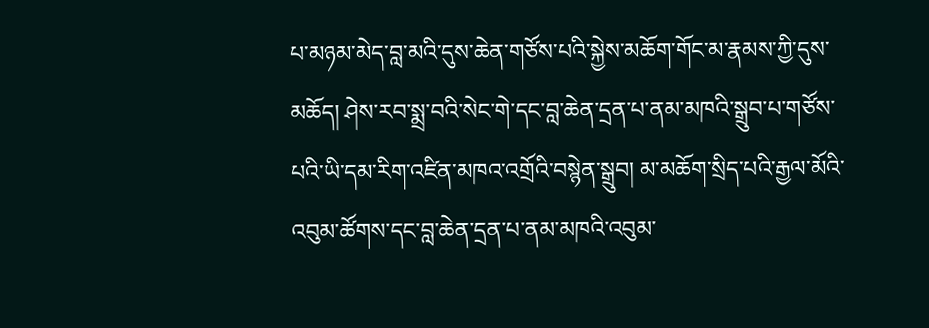པ་མཉམ་མེད་བླ་མའི་དུས་ཆེན་གཙོས་པའི་སྐྱེས་མཆོག་གོང་མ་རྣམས་ཀྱི་དུས་མཆོད། ཤེས་རབ་སྨྲ་བའི་སེང་གེ་དང་བླ་ཆེན་དྲན་པ་ནམ་མཁའི་སྒྲུབ་པ་གཙོས་པའི་ཡི་དམ་རིག་འཛིན་མཁའ་འགྲོའི་བསྙེན་སྒྲུབ། མ་མཆོག་སྲིད་པའི་རྒྱལ་མོའི་འབུམ་ཚོགས་དང་བླ་ཆེན་དྲན་པ་ནམ་མཁའི་འབུམ་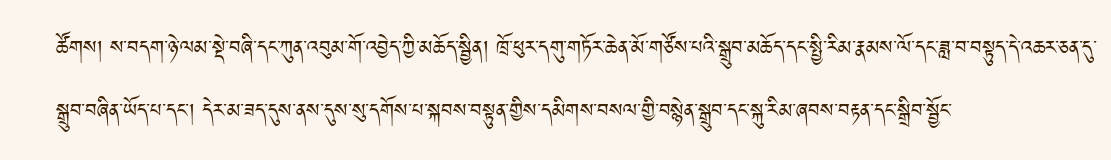ཚོགས། ས་བདག་ཉེ་ལམ་སྡེ་བཞི་དང་ཀུན་འབུམ་གོ་འབྱེད་ཀྱི་མཆོད་སྦྱིན། ཁྲོ་ཕུར་དགུ་གཏོར་ཆེན་མོ་གཙོས་པའི་སྒྲུབ་མཆོད་དང་སྤྱི་རིམ་རྣམས་ལོ་དང་ཟླ་བ་བསྟུད་དེ་འཆར་ཅན་དུ་སྒྲུབ་བཞིན་ཡོད་པ་དང་། དེར་མ་ཟད་དུས་ནས་དུས་སུ་དགོས་པ་སྐབས་བསྟུན་གྱིས་དམིགས་བསལ་གྱི་བསྙེན་སྒྲུབ་དང་སྐུ་རིམ་ཞབས་བརྟན་དང་སྒྲིབ་སྦྱོང་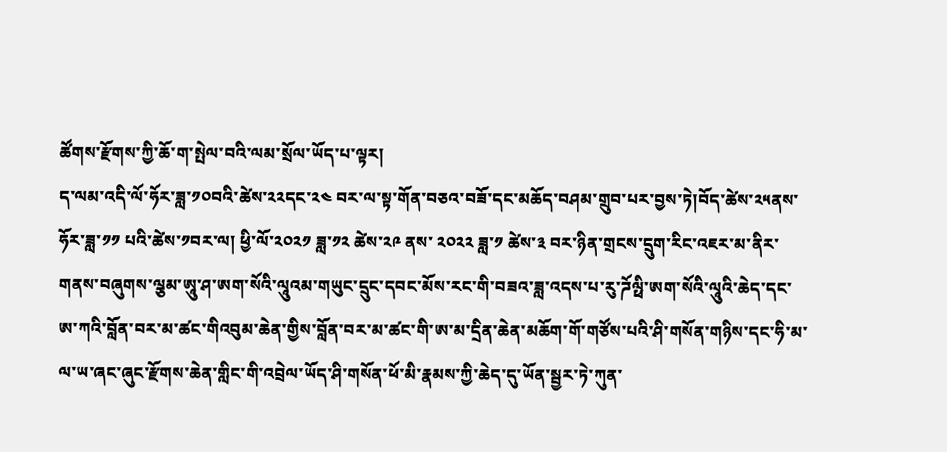ཚོགས་རྫོགས་ཀྱི་ཆོ་ག་སྤེལ་བའི་ལམ་སྲོལ་ཡོད་པ་ལྟར།
ད་ལམ་འདི་ལོ་ཧོར་ཟླ་༡༠བའི་ཚེས་༢༢དང་༢༤ བར་ལ་སྟ་གོན་བཅའ་བཟོ་དང་མཆོད་བཤམ་གྲུབ་པར་བྱས་ཏེ།བོད་ཚེས་༢༥ནས་ཧོར་ཟླ་༡༡ པའི་ཚེས་༡བར་ལ། ཕྱི་ལོ་༢༠༢༡ ཟླ་༡༢ ཚེས་༢༩ ནས་ ༢༠༢༢ ཟླ་༡ ཚེས་༣ བར་ཉིན་གྲངས་དྲུག་རིང་འཇར་མ་ནིར་གནས་བཞུགས་ལྕམ་ཨཱུ་ཤ་ཨག་སོའི་ལཱུའམ་གཡུང་དྲུང་དབང་མོས་རང་གི་བཟའ་ཟླ་འདས་པ་རུ་ཌོལྥི་ཨག་སོའི་ལཱུའི་ཆེད་དང་ཨ་ཀའི་བློན་བར་མ་ཚང་གིའབུམ་ཆེན་གྱིས་བློན་བར་མ་ཚང་གི་ཨ་མ་དྲིན་ཆེན་མཆོག་གོ་གཙོས་པའི་ཤི་གསོན་གཉིས་དང་ཧི་མ་ལ་ཡ་ཞང་ཞུང་རྫོགས་ཆེན་གླིང་གི་འབྲེལ་ཡོད་ཤི་གསོན་ཕོ་མི་རྣམས་ཀྱི་ཆེད་དུ་ཡོན་སྦྱར་ཏེ་ཀུན་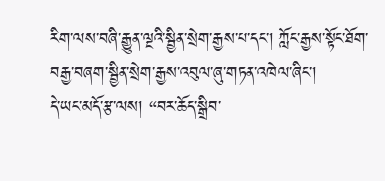རིག་ལས་བཞི་རྒྱུན་ལྔའི་སྦྱིན་སྲེག་རྒྱས་པ་དང་། ཀློང་རྒྱས་སྟོང་ཐོག་བརྒྱ་བཞག་སྦྱིན་སྲེག་རྒྱས་འབུལ་ཞུ་གཏན་འཁེལ་ཞིང་།
དེ་ཡང་མདོ་རྩ་ལས། “བར་ཆོད་སྒྲིབ་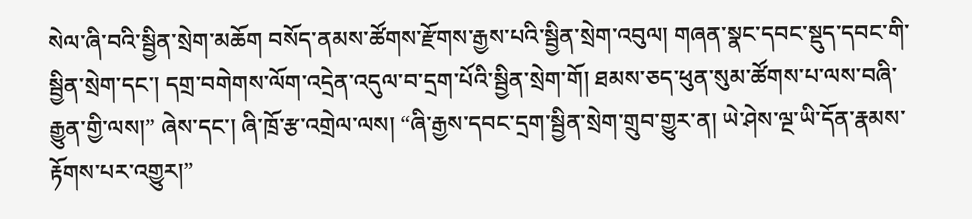སེལ་ཞི་བའི་སྦྱིན་སྲེག་མཆོག བསོད་ནམས་ཚོགས་རྫོགས་རྒྱས་པའི་སྦྱིན་སྲེག་འབུལ། གཞན་སྣང་དབང་སྡུད་དབང་གི་སྦྱིན་སྲེག་དང་། དགྲ་བགེགས་ལོག་འདྲེན་འདུལ་བ་དྲག་པོའི་སྦྱིན་སྲེག་གོ། ཐམས་ཅད་ཕུན་སུམ་ཚོགས་པ་ལས་བཞི་རྒྱུན་གྱི་ལས།” ཞེས་དང་། ཞི་ཁྲོ་རྩ་འགྲེལ་ལས། “ཞི་རྒྱས་དབང་དྲག་སྦྱིན་སྲེག་གྲུབ་གྱུར་ན། ཡེ་ཤེས་ལྔ་ཡི་དོན་རྣམས་རྟོགས་པར་འགྱུར།”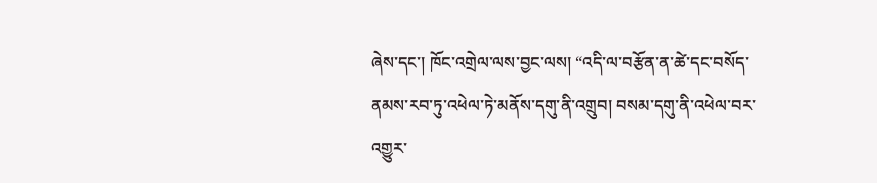ཞེས་དང་། ཁོང་འགྲེལ་ལས་བྱང་ལས། “འདི་ལ་བརྩོན་ན་ཚེ་དང་བསོད་ནམས་རབ་ཏུ་འཕེལ་ཏེ་མནོས་དགུ་ནི་འགྲུབ། བསམ་དགུ་ནི་འཕེལ་བར་འགྱུར་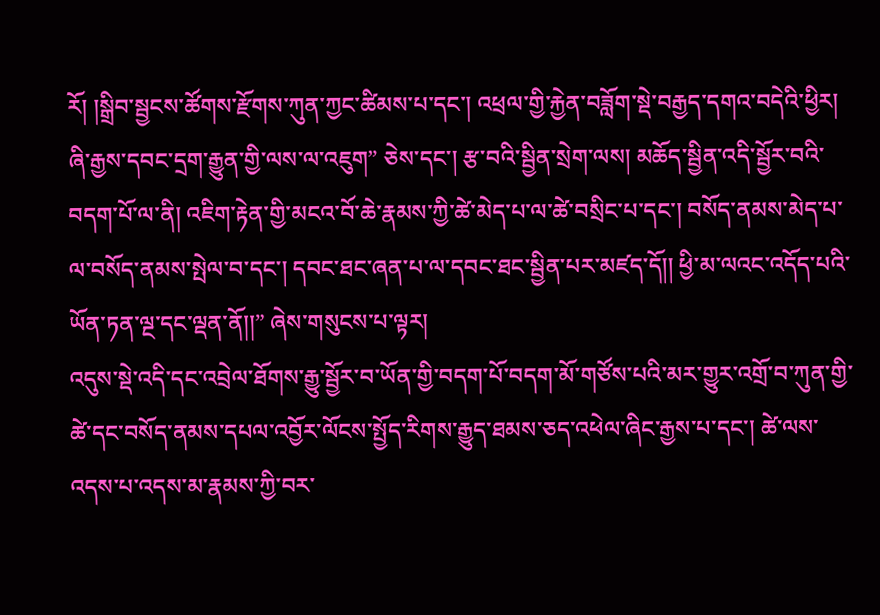རོ། །སྒྲིབ་སྦྱངས་ཚོགས་རྫོགས་ཀུན་ཀྱང་ཚིམས་པ་དང་། འཕྲལ་གྱི་རྐྱེན་བཟློག་སྡེ་བརྒྱད་དགའ་བདེའི་ཕྱིར། ཞི་རྒྱས་དབང་དྲག་རྒྱུན་གྱི་ལས་ལ་འཇུག” ཅེས་དང་། རྩ་བའི་སྦྱིན་སྲེག་ལས། མཆོད་སྦྱིན་འདི་སྦྱོར་བའི་བདག་པོ་ལ་ནི། འཇིག་རྟེན་གྱི་མངའ་བོ་ཆེ་རྣམས་ཀྱི་ཚེ་མེད་པ་ལ་ཚེ་བསྲིང་པ་དང་། བསོད་ནམས་མེད་པ་ལ་བསོད་ནམས་སྤེལ་བ་དང་། དབང་ཐང་ཞན་པ་ལ་དབང་ཐང་སྦྱིན་པར་མཛད་དོ།། ཕྱི་མ་ལའང་འདོད་པའི་ཡོན་ཏན་ལྔ་དང་ལྡན་ནོ།།” ཞེས་གསུངས་པ་ལྟར།
འདུས་སྡེ་འདི་དང་འབྲེལ་ཐོགས་རྒྱུ་སྦྱོར་བ་ཡོན་གྱི་བདག་པོ་བདག་མོ་གཙོས་པའི་མར་གྱུར་འགྲོ་བ་ཀུན་གྱི་ཚེ་དང་བསོད་ནམས་དཔལ་འབྱོར་ལོངས་སྤྱོད་རིགས་རྒྱུད་ཐམས་ཅད་འཕེལ་ཞིང་རྒྱས་པ་དང་། ཚེ་ལས་འདས་པ་འདས་མ་རྣམས་ཀྱི་བར་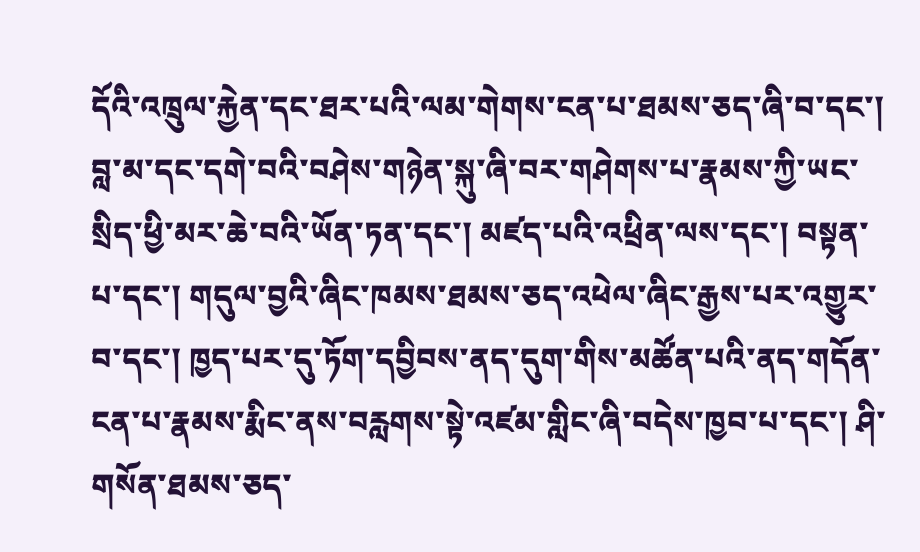དོའི་འཁྲུལ་རྐྱེན་དང་ཐར་པའི་ལམ་གེགས་ངན་པ་ཐམས་ཅད་ཞི་བ་དང་། བླ་མ་དང་དགེ་བའི་བཤེས་གཉེན་སྐུ་ཞི་བར་གཤེགས་པ་རྣམས་ཀྱི་ཡང་སྲིད་ཕྱི་མར་ཆེ་བའི་ཡོན་ཏན་དང་། མཛད་པའི་འཕྲིན་ལས་དང་། བསྟན་པ་དང་། གདུལ་བྱའི་ཞིང་ཁམས་ཐམས་ཅད་འཕེལ་ཞིང་རྒྱས་པར་འགྱུར་བ་དང་། ཁྱད་པར་དུ་ཏོག་དབྱིབས་ནད་དུག་གིས་མཚོན་པའི་ནད་གདོན་ངན་པ་རྣམས་རྨིང་ནས་བརླགས་སྟེ་འཛམ་གླིང་ཞི་བདེས་ཁྱབ་པ་དང་། ཤི་གསོན་ཐམས་ཅད་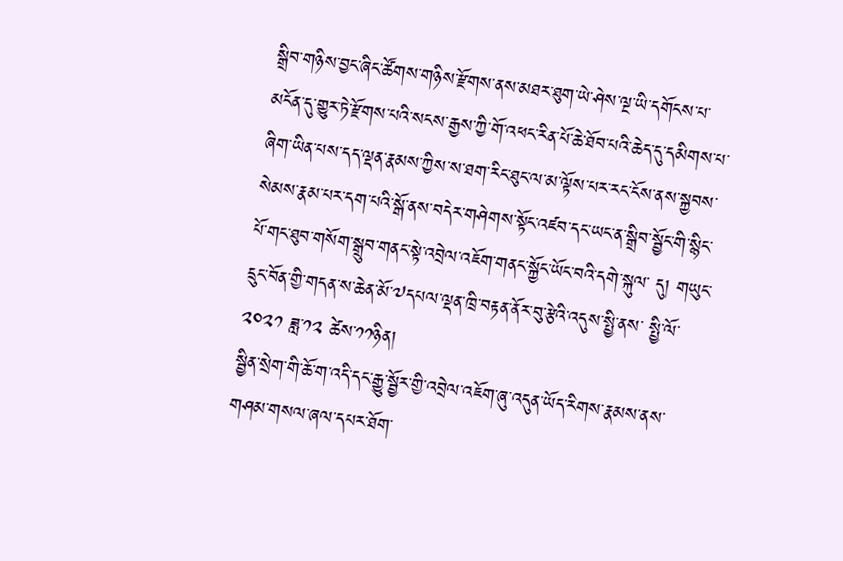སྒྲིབ་གཉིས་བྱང་ཞིང་ཚོགས་གཉིས་རྫོགས་ནས་མཐར་ཐུག་ཡེ་ཤེས་ལྔ་ཡི་དགོངས་པ་མངོན་དུ་གྱུར་ཏེ་རྫོགས་པའི་སངས་རྒྱས་ཀྱི་གོ་འཕང་རིན་པོ་ཆེ་ཐོབ་པའི་ཆེད་དུ་དམིགས་པ་ཞིག་ཡིན་པས་དད་ལྡན་རྣམས་ཀྱིས་ས་ཐག་རིང་ཐུང་ལ་མ་ལྟོས་པར་རང་ངོས་ནས་སྐྱབས་སེམས་རྣམ་པར་དག་པའི་སྒོ་ནས་བདེར་གཤེགས་སྟོང་འཛབ་དང་ཡང་ན་སྒྲིབ་སྦྱོང་གི་སྙིང་པོ་གང་ཐུབ་གསོག་སྒྲུབ་གནང་སྟེ་འབྲེལ་འཇོག་གནང་སྐྱོང་ཡོང་བའི་དགེ་སྐུལ་ དུ། གཡུང་དྲུང་བོན་གྱི་གདན་ས་ཆེན་མོ་༧དཔལ་ལྡན་ཁྲི་བརྟན་ནོར་བུ་རྩེའི་འདུས་སྤྱི་ནས་ སྤྱི་ལོ་༢༠༢༡ ཟླ་༡༢ ཚེས་༡༡ཉིན།
སྦྱིན་སྲེག་གི་ཆོ་ག་འདི་དང་རྒྱུ་སྦྱོར་གྱི་འབྲེལ་འཇོག་ཞུ་འདུན་ཡོད་རིགས་རྣམས་ནས་གཤམ་གསལ་ཞལ་དཔར་ཐོག་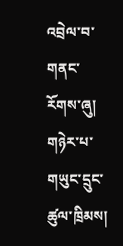འབྲེལ་བ་གནང་རོགས་ཞུ།
གཉེར་པ་གཡུང་དྲུང་ཚུལ་ཁྲིམས།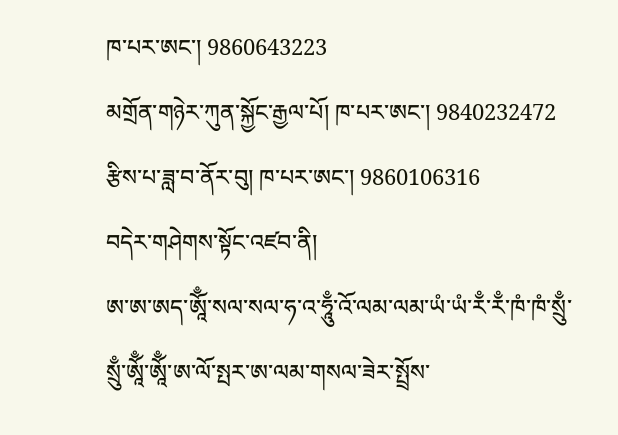ཁ་པར་ཨང་། 9860643223
མགྲོན་གཉེར་ཀུན་སྐྱོང་རྒྱལ་པོ། ཁ་པར་ཨང་། 9840232472
རྩིས་པ་ཟླ་བ་ནོར་བུ། ཁ་པར་ཨང་། 9860106316
བདེར་གཤེགས་སྟོང་འཛབ་ནི།
ཨ་ཨ་ཨད་ཨཱོྃ་སལ་སལ་ཧ་འ་ཧཱུྃ་འོ་ལམ་ལམ་ཡཾ་ཡཾ་རྃ་རྃ་ཁཾ་ཁཾ་སྲུྃ་སྲུྃ་ཨཱོྃ་ཨཱོྃ་ཨ་ལོ་སྤར་ཨ་ལམ་གསལ་ཟེར་སྤྲོས་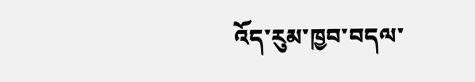འོད་རུམ་ཁྱབ་བདལ་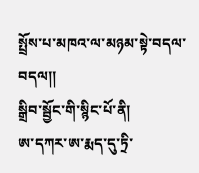སྤྲོས་པ་མཁའ་ལ་མཉམ་སྟེ་བདལ་བདལ།།
སྒྲིབ་སྦྱོང་གི་སྙིང་པོ་ནི།
ཨ་དཀར་ཨ་རྨད་དུ་ཏྲི་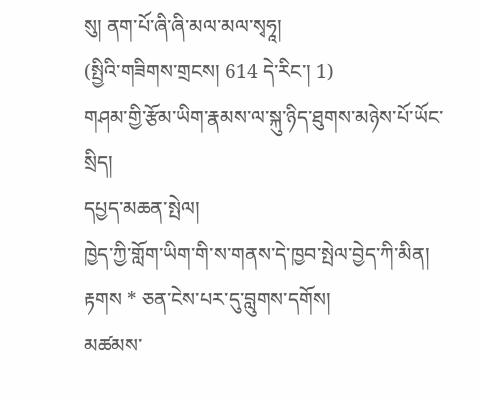སུ། ནག་པོ་ཞི་ཞི་མལ་མལ་སྭཧཱ།
(སྤྱིའི་གཟིགས་གྲངས། 614 དེ་རིང་། 1)
གཤམ་གྱི་རྩོམ་ཡིག་རྣམས་ལ་སྐུ་ཉིད་ཐུགས་མཉེས་པོ་ཡོང་སྲིད།
དཔྱད་མཆན་སྤེལ།
ཁྱེད་ཀྱི་གློག་ཡིག་གི་ས་གནས་དེ་ཁྱབ་སྤེལ་བྱེད་ཀི་མིན། རྟགས * ཅན་ངེས་པར་དུ་བླུགས་དགོས།
མཚམས་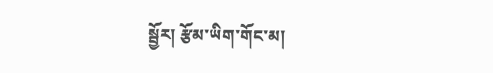སྦྱོར། རྩོམ་ཡིག་གོང་མ།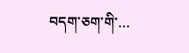བདག་ཅག་གི་…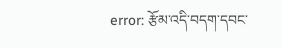error: རྩོམ་འདི་བདག་དབང་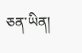ཅན་ཡིན།